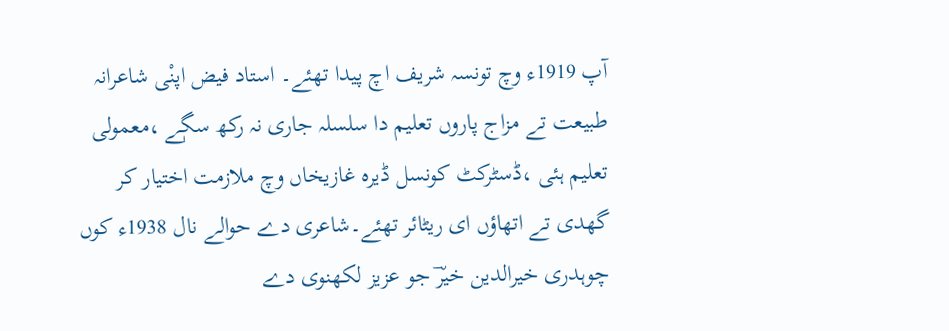آپ 1919ء وچ تونسہ شریف اچ پیدا تھئے۔ استاد فیض اپنْی شاعرانہ طبیعت تے مزاج پاروں تعلیم دا سلسلہ جاری نہ رکھ سگٖے ،معمولی تعلیم ہئی ،ڈسٹرکٹ کونسل ڈیرہ غازیخاں وچ ملازمت اختیار کر گھدی تے اتھاؤں ای ریٹائر تھئے۔شاعری دے حوالے نال 1938ء کوں چوہدری خیرالدین خیرؔ جو عزیز لکھنوی دے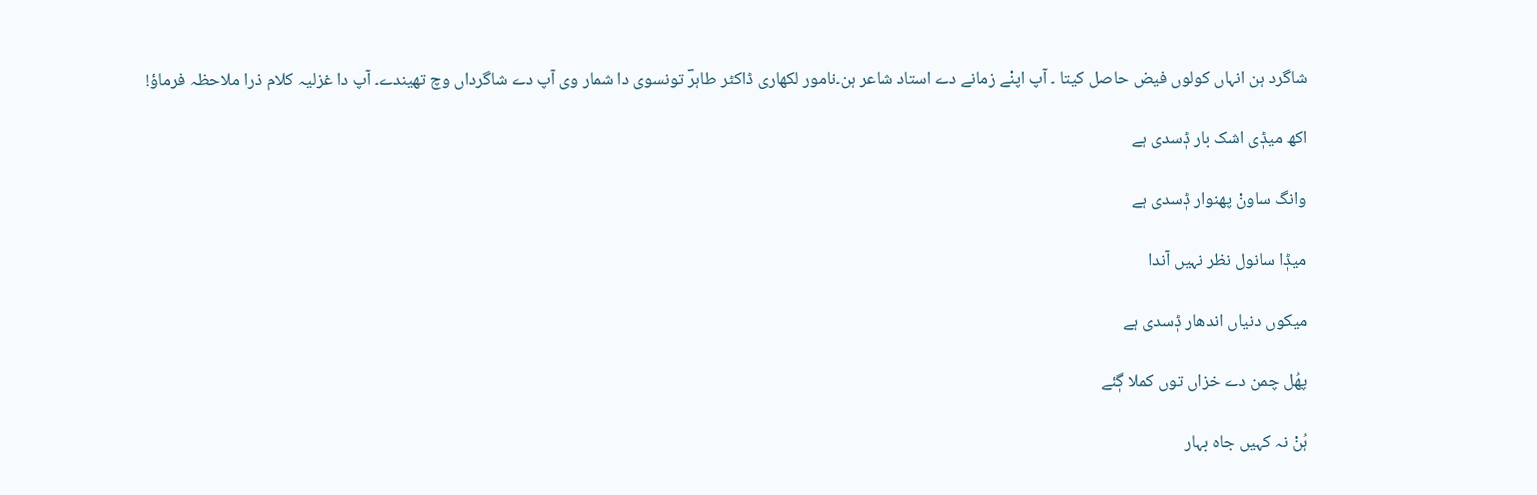شاگرد ہن انہاں کولوں فیض حاصل کیتا ۔ آپ اپنْے زمانے دے استاد شاعر ہن۔نامور لکھاری ڈاکٹر طاہرؔ تونسوی دا شمار وی آپ دے شاگرداں وچ تھیندے۔ آپ دا غزلیہ کلام ذرا ملاحظہ فرماؤ!

اکھ میڈٖی اشک بار ڈٖسدی ہے

وانگ ساونْ پھنوار ڈٖسدی ہے

میڈٖا سانول نظر نہیں آندا

میکوں دنیاں اندھار ڈٖسدی ہے

پھُل چمن دے خزاں توں کملا گٖئے

ہُنْ نہ کہیں جاہ بہار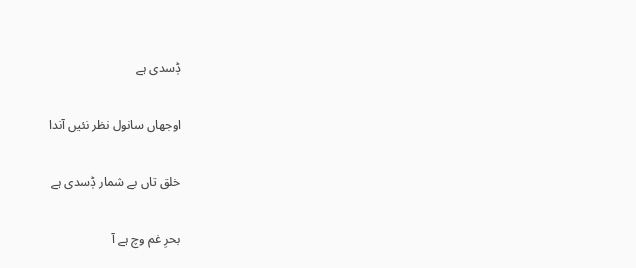ڈٖسدی ہے

اوجھاں سانول نظر نئیں آندا

خلق تاں بے شمار ڈٖسدی ہے

بحرِ غم وچ ہے آ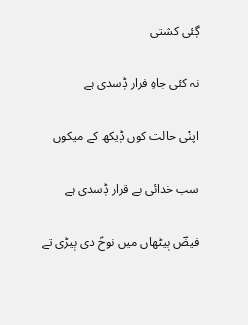گٖئی کشتی

نہ کئی جاہِ فرار ڈٖسدی ہے

اپنْی حالت کوں ڈٖیکھ کے میکوں

سب خدائی بے قرار ڈٖسدی ہے

فیضؔ بٖیٹھاں میں نوحؑ دی بٖیڑی تے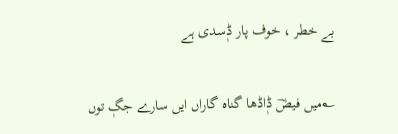بے خطر ، خوف پار ڈٖسدی ہے


؎میں فیضؔ ڈٖاڈھا گناہ گاراں ایں سارے جگٖ توں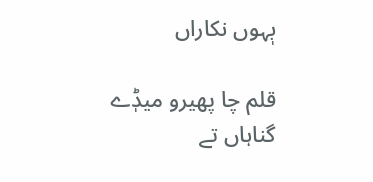بٖہوں نکاراں

قلم چا پھیرو میڈٖے گناہاں تے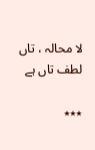لا محالہ ، تاں لطف تاں ہے

٭٭٭